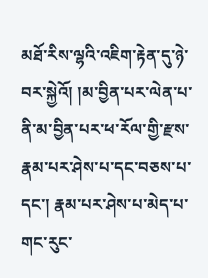མཐོ་རིས་ལྷའི་འཇིག་རྟེན་དུ་ཉེ་བར་སྐྱེའོ། །མ་བྱིན་པར་ལེན་པ་ནི་མ་བྱིན་པར་ཕ་རོལ་གྱི་རྫས་རྣམ་པར་ཤེས་པ་དང་བཅས་པ་དང་། རྣམ་པར་ཤེས་པ་མེད་པ་གང་རུང་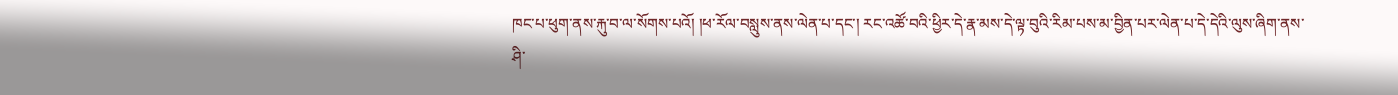ཁང་པ་ཕུག་ནས་རྐུ་བ་ལ་སོགས་པའོ། །ཕ་རོལ་བསླུས་ནས་ལེན་པ་དང་། རང་འཚོ་བའི་ཕྱིར་དེ་རྣ་མས་དེ་ལྟ་བུའི་རིམ་པས་མ་བྱིན་པར་ལེན་པ་དེ་དེའི་ལུས་ཞིག་ནས་ཤི་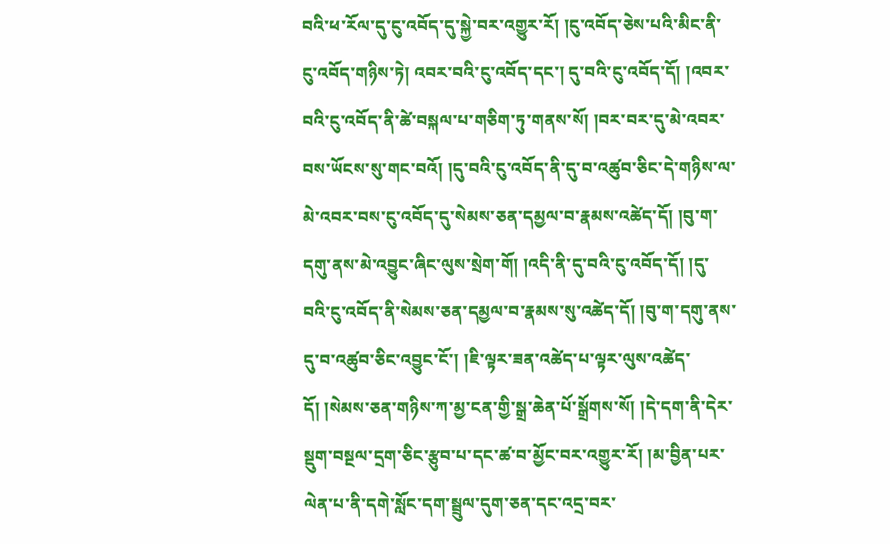བའི་ཕ་རོལ་དུ་ངུ་འབོད་དུ་སྐྱེ་བར་འགྱུར་རོ། །ངུ་འབོད་ཅེས་པའི་མིང་ནི་ངུ་འབོད་གཉིས་ཏེ། འབར་བའི་ངུ་འབོད་དང་། དུ་བའི་ངུ་འབོད་དོ། །འབར་བའི་ངུ་འབོད་ནི་ཚེ་བསྐལ་པ་གཅིག་ཏུ་གནས་སོ། །བར་བར་དུ་མེ་འབར་བས་ཡོངས་སུ་གང་བའོ། །དུ་བའི་ངུ་འབོད་ནི་དུ་བ་འཚུབ་ཅིང་དེ་གཉིས་ལ་མེ་འབར་བས་ངུ་འབོད་དུ་སེམས་ཅན་དམྱལ་བ་རྣམས་འཚེད་དོ། །བུ་ག་དགུ་ནས་མེ་འབྱུང་ཞིང་ལུས་སྲེག་གོ། །འདི་ནི་དུ་བའི་ངུ་འབོད་དོ། །དུ་བའི་ངུ་འབོད་ནི་སེམས་ཅན་དམྱལ་བ་རྣམས་སུ་འཚེད་དོ། །བུ་ག་དགུ་ནས་དུ་བ་འཚུབ་ཅིང་འབྱུང་ངོ་། །ཇི་ལྟར་ཟན་འཚེད་པ་ལྟར་ལུས་འཚེད་དོ། །སེམས་ཅན་གཉིས་ཀ་མྱ་ངན་གྱི་སྒྲ་ཆེན་པོ་སྒྲོགས་སོ། །དེ་དག་ནི་དེར་སྡུག་བསྔལ་དྲག་ཅིང་རྩུབ་པ་དང་ཚ་བ་མྱོང་བར་འགྱུར་རོ། །མ་བྱིན་པར་ལེན་པ་ནི་དགེ་སློང་དག་སྦྲུལ་དུག་ཅན་དང་འདྲ་བར་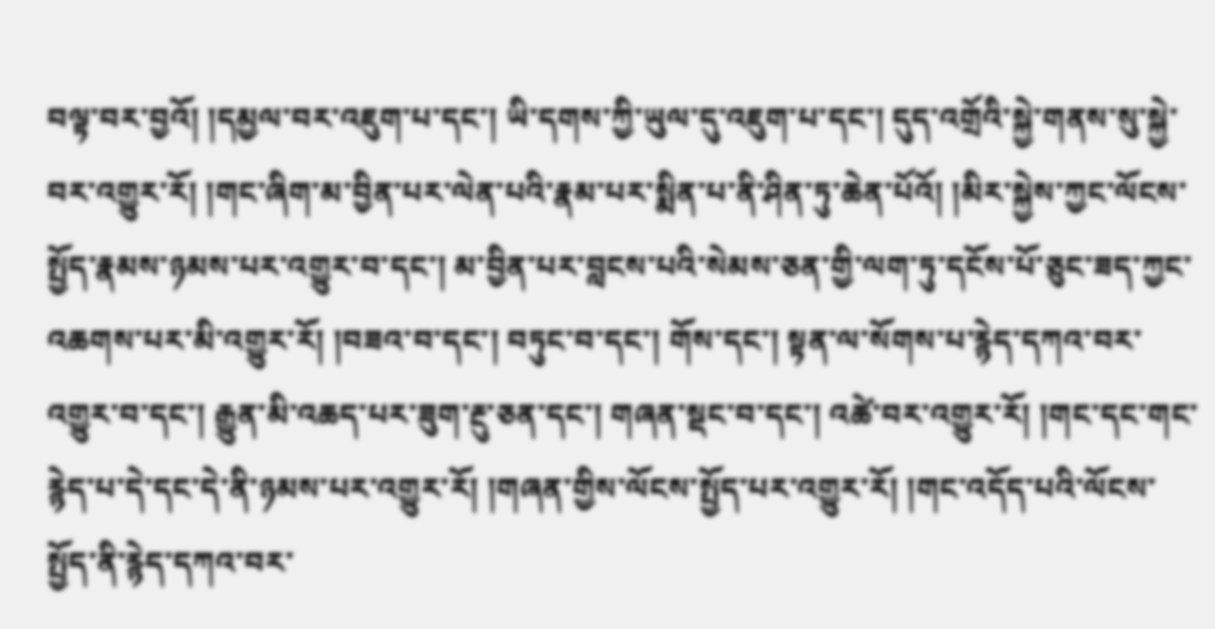བལྟ་བར་བྱའོ། །དམྱལ་བར་འཇུག་པ་དང་། ཡི་དགས་ཀྱི་ཡུལ་དུ་འཇུག་པ་དང་། དུད་འགྲོའི་སྐྱེ་གནས་སུ་སྐྱེ་བར་འགྱུར་རོ། །གང་ཞིག་མ་བྱིན་པར་ལེན་པའི་རྣམ་པར་སྨིན་པ་ནི་ཤིན་ཏུ་ཆེན་པོའོ། །མིར་སྐྱེས་ཀྱང་ལོངས་སྤྱོད་རྣམས་ཉམས་པར་འགྱུར་བ་དང་། མ་བྱིན་པར་བླངས་པའི་སེམས་ཅན་གྱི་ལག་ཏུ་དངོས་པོ་ཅུང་ཟད་ཀྱང་འཆགས་པར་མི་འགྱུར་རོ། །བཟའ་བ་དང་། བཏུང་བ་དང་། གོས་དང་། སྟན་ལ་སོགས་པ་རྙེད་དཀའ་བར་འགྱུར་བ་དང་། རྒྱུན་མི་འཆད་པར་ཟུག་རྔུ་ཅན་དང་། གཞན་སྡང་བ་དང་། འཚེ་བར་འགྱུར་རོ། །གང་དང་གང་རྙེད་པ་དེ་དང་དེ་ནི་ཉམས་པར་འགྱུར་རོ། །གཞན་གྱིས་ལོངས་སྤྱོད་པར་འགྱུར་རོ། །གང་འདོད་པའི་ལོངས་སྤྱོད་ནི་རྙེད་དཀའ་བར་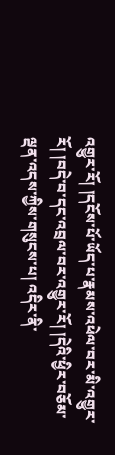འགྱུར་རོ། །དངོས་པོ་ཡོད་པ་རྣམས་འཕེལ་བར་མི་འགྱུར་རོ། །བདེ་བ་དང་འབྲལ་བར་འགྱུར་རོ། །དེའི་ཕྱིར་བཅོམ་ལྡན་འདས་ཀྱིས་གསུངས་པ། འདིར་ནི་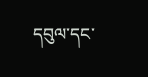དབུལ་དང་